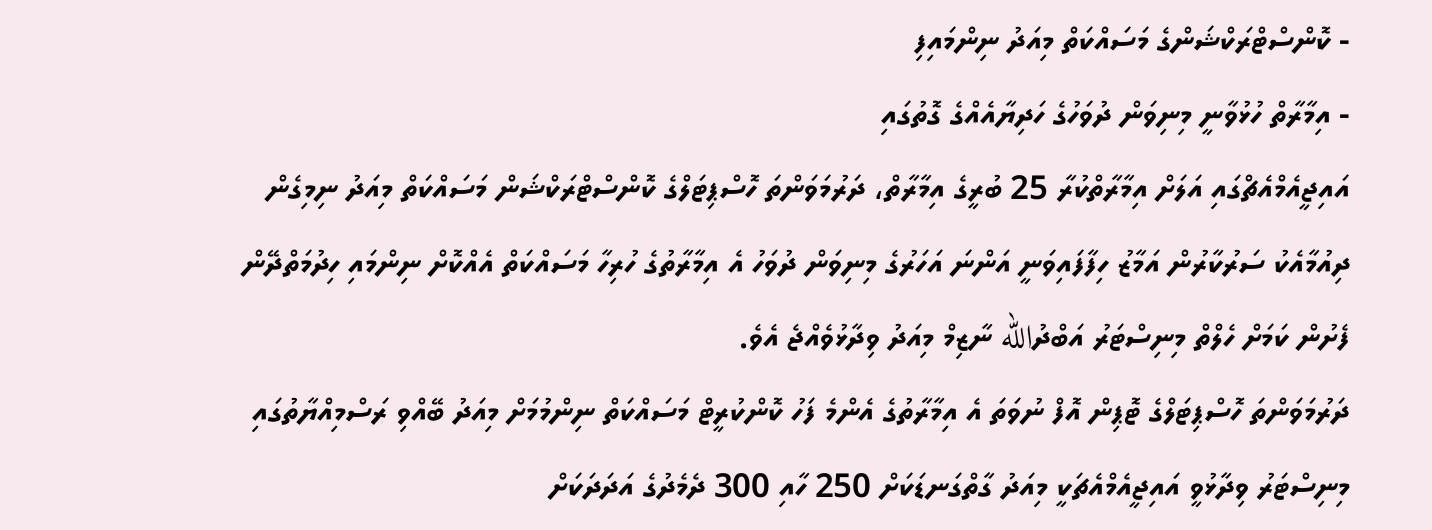- ކޮންސްޓްރަކްޝަންގެ މަސައްކަތް މިއަދު ނިންމައިފި
- އިމާރާތް ހުޅުވާނީ މިނިވަން ދުވަހުގެ ހަދިޔާއެއްގެ ގޮތުގައި
އައިޖީއެމްއެޗްގައި އަލަށް އިމާރާތްކުރާ 25 ބުރީގެ އިމާރާތް، ދަރުމަވަންތަ ހޮސްޕިޓަލްގެ ކޮންސްޓްރަކްޝަން މަސައްކަތް މިއަދު ނިމިގެން ދިއުމާއެކު ސަރުކާރުން އަމާޒު ހިފާފައިވަނީ އަންނަ އަހަރުގެ މިނިވަން ދުވަހު އެ އިމާރާތުގެ ހުރިހާ މަސައްކަތް އެއްކޮށް ނިންމައި ހިދުމަތްދޭން ފެށުން ކަމަށް ހެލްތް މިނިސްޓަރު އަބްދުالله ނާޒިމް މިއަދު ވިދާޅުވެއްޖެ އެވެ.
ދަރުމަވަންތަ ހޮސްޕިޓަލްގެ ޓޮޕިން އޮފް ނުވަތަ އެ އިމާރާތުގެ އެންމެ ފަހު ކޮންކުރީޓް މަސައްކަތް ނިންމުމަށް މިއަދު ބޭއްވި ރަސްމިއްޔާތުގައި މިނިސްޓަރު ވިދާޅުވީ އައިޖީއެމްއެޗަކީ މިއަދު ގާތްގަނޑަކަށް 250 ހާއި 300 ދެމެދުގެ އަދަދަކަށް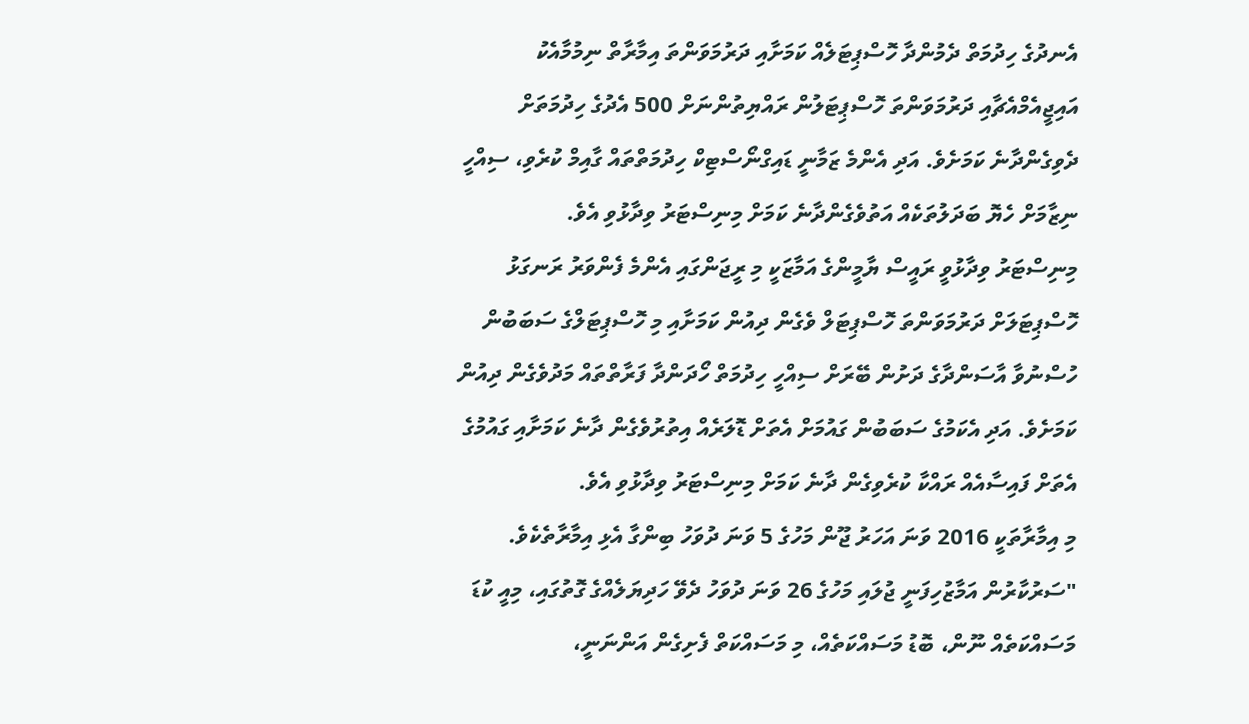އެނދުގެ ހިދުމަތް ދެމުންދާ ހޮސްޕިޓަލެއް ކަމަށާއި ދަރުމަވަންތަ އިމާރާތް ނިމުމާއެކު އައިޖީއެމްއެޗާއި ދަރުމަވަންތަ ހޮސްޕިޓަލުން ރައްޔިތުންނަށް 500 އެދުގެ ހިދުމަތަށް ދެވިގެންދާނެ ކަމަށެވެ. އަދި އެންމެ ޒަމާނީ ޑައިގްނޯސްޓިކް ހިދުމަތްތައް ގާއިމް ކުރެވި، ސިއްހީ ނިޒާމަށް ހެޔޮ ބަދަލުތަކެއް އަތުވެގެންދާނެ ކަމަށް މިނިސްޓަރު ވިދާޅުވި އެވެ.
މިނިސްޓަރު ވިދާޅުވީ ރައީސް ޔާމީންގެ އަމާޒަކީ މި ރީޖަންގައި އެންމެ ފެންވަރު ރަނގަޅު ހޮސްޕިޓަލަށް ދަރުމަވަންތަ ހޮސްޕިޓަލް ވެގެން ދިއުން ކަމަށާއި މި ހޮސްޕިޓަލްގެ ސަބަބުން ހުސްނުވާ އާސަންދާގެ ދަށުން ބޭރަށް ސިއްހީ ހިދުމަތް ހޯދަންދާ ފަރާތްތައް މަދުވެގެން ދިއުން ކަމަށެވެ. އަދި އެކަމުގެ ސަބަބުން ގައުމަށް އެތަށް ޑޮލަރެއް އިތުރުވެގެން ދާނެ ކަމަށާއި ގައުމުގެ އެތަށް ފައިސާއެއް ރައްކާ ކުރެވިގެން ދާނެ ކަމަށް މިނިސްޓަރު ވިދާޅުވި އެވެ.
މި އިމާރާތަކީ 2016 ވަނަ އަހަރު ޖޫން މަހުގެ 5 ވަނަ ދުވަހު ބިންގާ އެޅި އިމާރާތެކެވެ.
"ސަރުކާރުން އަމާޒުހިފަނީ ޖުލައި މަހުގެ 26 ވަނަ ދުވަހު ދެވޭ ހަދިޔަލެއްގެ ގޮތުގައި، މިއީ ކުޑަ މަސައްކަތެއް ނޫން، ބޮޑު މަސައްކަތެއް، މި މަސައްކަތް ފެށިގެން އަންނަނީ،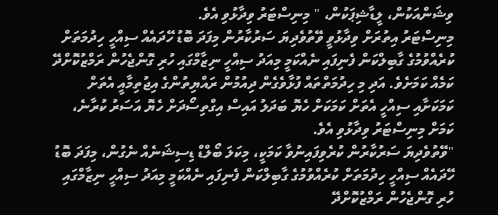ވިޝަންއަކުން، ލީޑާޝިޕަކުން، " މިނިސްޓަރު ވިދާޅުވި އެވެ.
މިނިސްޓަރު އިތުރަށް ވިދާޅުވީ ވޭތުވެދިޔަ ސަރުކާރުން މިފަދަ ބޮޑު ހޭދައެއް ސިއްހީ ހިދުމަތަށް ކުރެއްވުމުގެ ގާބިލްކަން ފެނިފައި ނެއްކަމީ މިއަދު ސިއްހީ ނިޒާމްގައި ހުރި ގޮންޖެހުން ރަމްޒުކޮށްދޭ ކަމެއް ކަމަށެވެ. އަދި މި ހިދުމަތްތައް ފުޅާވެގެން ދިއުމުން ރައްޔިތުންގެ އިޖުތިމާއީ އެތަށް ކަމަކަށާއި ސިއްހީ އެތަށް ކަމަކަށް ހެޔޮ ބަދަލު އައިސް އިގްތިސޯދަށް ހެޔޮ އަސަރު ކުރާނެ، ކަމަށް މިނިސްޓަރު ވިދާޅުވި އެވެ.
"ވޭތުވެދިޔަ ސަރުކާރުން ކުރެވިފައިނުވާ ކަމަކީ، މިކަލަ ބޯލްޑް ޑިސިޝަނެއް ނެގުން، މިފަދަ ބޮޑު ހޭދައެއް ސިއްހީ ހިދުމަތަށް ކުރެއްވުމުގެ ގާބިލްކަން ފެނިފައި ނެއްކަމީ މިއަދު ސިއްހީ ނިޒާމްގައި ހުރި ގޮންޖެހުން ރަމްޒުކޮށްދޭ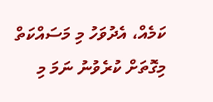ކަމެއް، އެދުވަހު މި މަސައްކަތް މިގޮތަށް ކުރެވުނު ނަމަ މި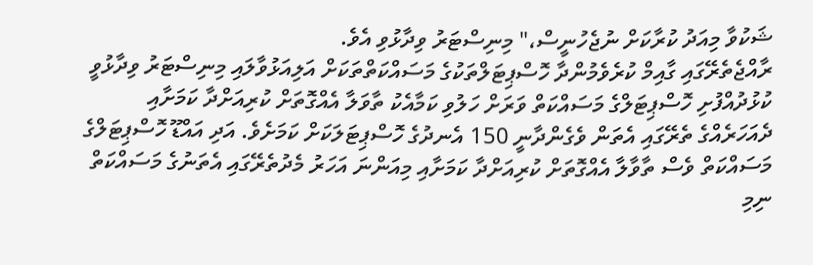ޝަކުވާ މިއަދު ކުރާކަށް ނުޖެހުނީސް،" މިނިސްޓަރު ވިދާޅުވި އެވެ.
ރާއްޖެތެރޭގައި ގާއިމް ކުރެވެމުންދާ ހޮސްޕިޓަލްތަކުގެ މަސައްކަތްތަކަށް އަލިއަޅުވާލައި މިނިސްޓަރު ވިދާޅުވީ ކުޅުދުއްފުށި ހޮސްޕިޓަލްގެ މަސައްކަތް ވަރަށް ހަލުވި ކަމާއެކު ތާވަލާ އެއްގޮތަށް ކުރިއަށްދާ ކަމަށާއި ދެއަހަރެއްގެ ތެރޭގައި އެތަން ވެގެންދާނީ 150 އެނދުގެ ހޮސްޕިޓަލަކަށް ކަމަށެވެ. އަދި އައްޑޫ ހޮސްޕިޓަލްގެ މަސައްކަތް ވެސް ތާވާލާ އެއްގޮތަށް ކުރިއަށްދާ ކަމަށާއި މިއަންނަ އަހަރު މެދުތެރޭގައި އެތަނުގެ މަސައްކަތް ނިމި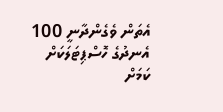އެތަން ވެގެންދާނީ 100 އެނދުގެ ހޮސްޕިޓަލަކަށް ކަމަށް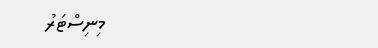މިނިސްޓަރު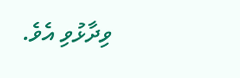ވިދާޅުވި އެވެ.